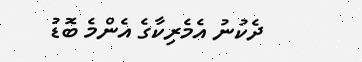ދެކުނު އެމެރިކާގެ އެންމެ ބޮޑު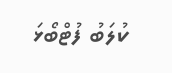ކުލަބު ފުޓްބޯޅަ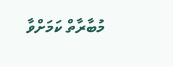މުބާރާތް ކަމަށްވާ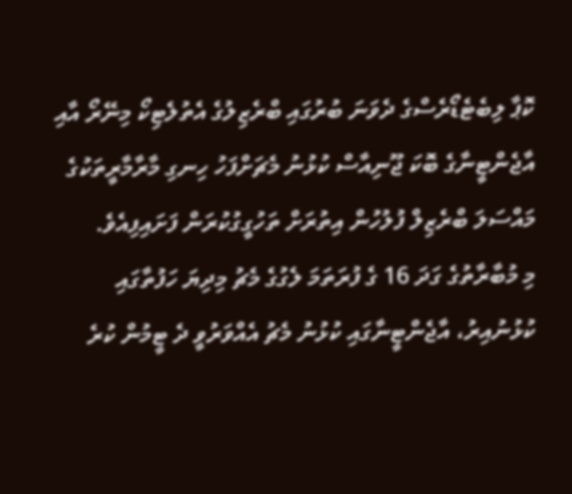ކޮޕާ ލިބެޓެޑޯރެސްގެ ދެވަނަ ބުރުގައި ބްރެޒިލުގެ އެތުލެޓިކޯ މިނޭރޯ އާއި އާޖެންޓީނާގެ ބޮކަ ޖޫނިއާސް ކުޅުނު މެޗަށްފަހު ހިނގި މާރާމާރީތަކުގެ މައްސަލަ ބްރެޒިލް ފުލުހުން އިތުރަށް ތަހުގީގުކުރަން ފަށައިފިއެވެ.
މި މުބާރާތުގެ ގަދަ 16 ގެ ފުރަތަމަ ލެގުގެ މެޗު މިދިޔަ ހަފުތާގައި ކުޅުނުއިރު، އާޖެންޓީނާގައި ކުޅުނު މެޗު އެއްވަރުވީ ދެ ޓީމުން ކުރެ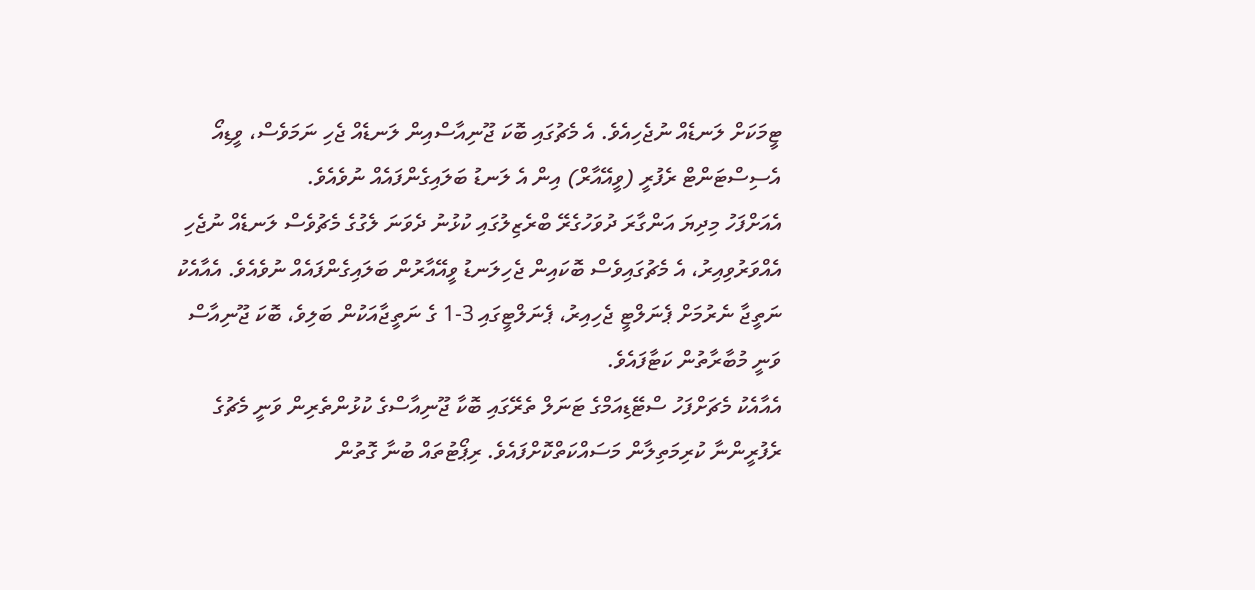ޓީމަކަށް ލަނޑެއް ނުޖެހިއެވެ. އެ މެޗުގައި ބޮކަ ޖޫނިއާސްއިން ލަނޑެއް ޖެހި ނަމަވެސް، ވީޑިއޯ އެސިސްޓަންޓް ރެފުރީ (ވީއޭއާރް) އިން އެ ލަނޑު ބަލައިގެންފައެއް ނުވެއެވެ.
އެއަށްފަހު މިދިޔަ އަންގާރަ ދުވަހުގެރޭ ބްރެޒިލުގައި ކުޅުނު ދެވަނަ ލެގުގެ މެޗުވެސް ލަނޑެއް ނުޖެހި އެއްވަރުވިއިރު، އެ މެޗުގައިވެސް ބޮކައިން ޖެހިލަނޑު ވީއޭއާރުން ބަލައިގެންފައެއް ނުވެއެވެ. އެއާއެކު ނަތީޖާ ނެރުމަށް ޕެނަލްޓީ ޖެހިއިރު، ޕެނަލްޓީގައި 3-1 ގެ ނަތީޖާއަކުން ބަލިވެ، ބޮކަ ޖޫނިއާސް ވަނީ މުބާރާތުން ކަޓާފައެވެ.
އެއާއެކު މެޗަށްފަހު ސްޓޭޑިއަމްގެ ޓަނަލް ތެރޭގައި ބޮކާ ޖޫނިއާސްގެ ކުޅުންތެރިން ވަނީ މެޗުގެ ރެފުރީންނާ ކުރިމަތިލާން މަސައްކަތްކޮށްފައެވެ. ރިޕޯޓުތައް ބުނާ ގޮތުން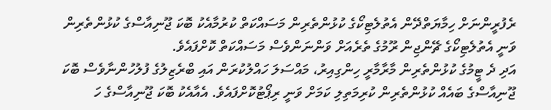ރެފުރީންނަށް ހިމާޔަތްދޭން އެތުލެޓިކޯގެ ކުޅުންތެރިން މަސައްކަތް ކުރުމާއެކު ބޮކަ ޖޫނިއާސްގެ ކުޅުންތެރިން ވަނީ އެތުލެޓިކޯގެ ޗޭންޖިން ރޫމުގެ ތެރެއަށް ވަންނަންވެސް މަސައްކަތް ކޮށްފައެވެ.
އަދި ދެ ޓީމުގެ ކުޅުންތެރިން މާރާމާރީ ހިންގިއިރު، މައްސަލަ ހައްލުކުރަން އައި ބްރެޒިލުގެ ފުލުހުންނާވެސް ބޮކަ ޖޫނިއާސްގެ ބައެއް ކުޅުންތެރިން ކުރިމަތިލި ކަމަށް ވަނީ ރިޕޯޓުކޮށްފައެވެ. އެއާއެކު ބޮކަ ޖޫނިއާސްގެ ހަ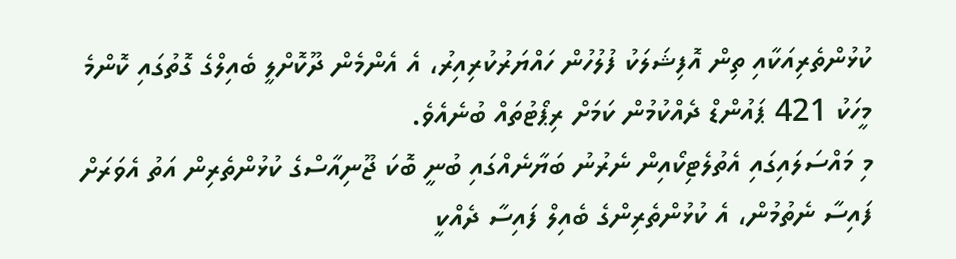ކުޅުންތެރިއަކާއި ތިން އޮފިޝަލަކު ފުލުހުން ހައްޔަރުކުރިއިރު، އެ އެންމެން ދޫކޮށްލީ ބެއިލްގެ ގޮތުގައި ކޮންމެ މީހަކު 421 ޕައުންޑް ދެއްކުމުން ކަމަށް ރިޕޯޓުތައް ބުނެއެވެ.
މި މައްސަލައިގައި އެތުލެޓިކޯއިން ނެރުނު ބަޔާނެއްގައި ބުނީ ބޮކަ ޖޫނިއާސްގެ ކުޅުންތެރިން އަތު އެވަރަށް ފައިސާ ނެތުމުން، އެ ކުޅުންތެރިންގެ ބެއިލް ފައިސާ ދެއްކީ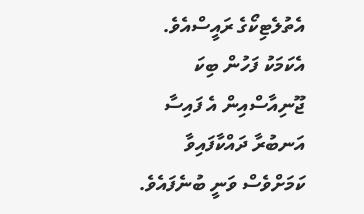އެތުލެޓިކޯގެ ރައީސްއެވެ. އެކަމަކު ފަހުން ބިކަ ޖޫނިއާސްއިން އެ ފައިސާ އަނބުރާ ދައްކާފައިވާ ކަމަށްވެސް ވަނީ ބުނެފައެވެ.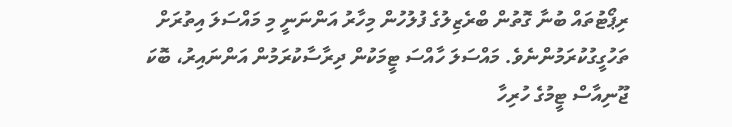ރިޕޯޓުތައް ބުނާ ގޮތުން ބްރެޒިލުގެ ފުލުހުން މިހާރު އަންނަނީ މި މައްސަލަ އިތުރަށް ތަހުގީގުކުރަމުންނެވެ. މައްސަލަ ހާއްސަ ޓީމަކުން ދިރާސާކުރަމުން އަންނައިރު، ބޮކަ ޖޫނިއާސް ޓީމުގެ ހުރިހާ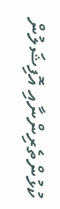ކުޅުންތެރިންނާއި އޮފިޝަލުން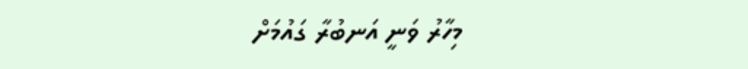މިހާރު ވަނީ އަނބުރާ ގައުމަށް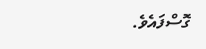ގޮސްފައެވެ.